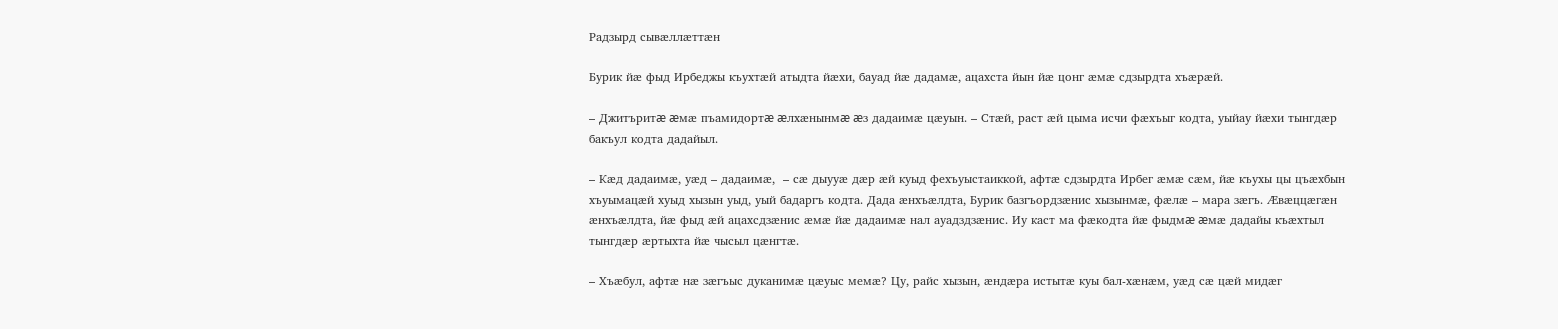Радзырд сывæллæттæн

Бурик йæ фыд Ирбеджы къухтæй атыдта йæхи, бауад йæ дадамæ, ацахста йын йæ цонг æмæ сдзырдта хъæрæй.

– Джитъритæ æмæ пъамидортæ æлхæнынмæ æз дадаимæ цæуын. – Стæй, раст æй цыма исчи фæхъыг кодта, уыйау йæхи тынгдæр бакъул кодта дадайыл.

– Кæд дадаимæ, уæд – дадаимæ,  – сæ дыууæ дæр æй куыд фехъуыстаиккой, афтæ сдзырдта Ирбег æмæ сæм, йæ къухы цы цъæхбын хъуымацæй хуыд хызын уыд, уый бадаргъ кодта. Дада æнхъæлдта, Бурик базгъордзæнис хызынмæ, фæлæ – мара зæгъ. Æвæццæгæн æнхъæлдта, йæ фыд æй ацахсдзæнис æмæ йæ дадаимæ нал ауадздзæнис. Иу каст ма фæкодта йæ фыдмæ æмæ дадайы къæхтыл тынгдæр æртыхта йæ чысыл цæнгтæ.

– Хъæбул, афтæ нæ зæгъыс дуканимæ цæуыс мемæ? Цу, райс хызын, æндæра истытæ куы бал-хæнæм, уæд сæ цæй мидæг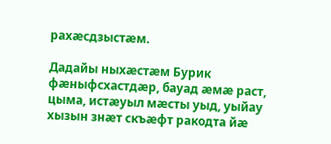рахæсдзыстæм.

Дадайы ныхæстæм Бурик фæныфсхастдæр, бауад æмæ раст, цыма, истæуыл мæсты уыд, уыйау хызын знæт скъæфт ракодта йæ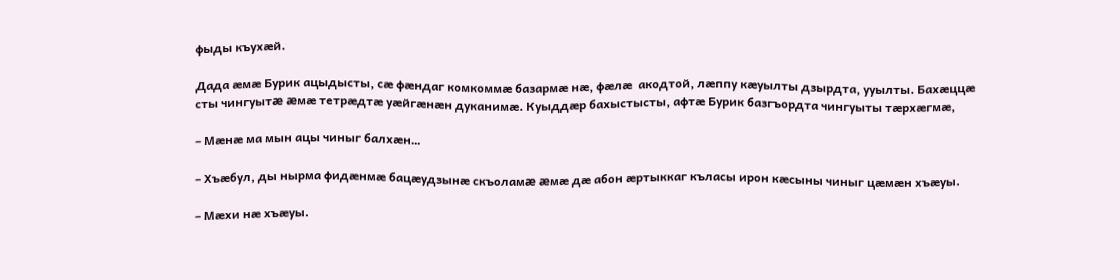фыды къухæй.

Дада æмæ Бурик ацыдысты, сæ фæндаг комкоммæ базармæ нæ, фæлæ  акодтой, лæппу кæуылты дзырдта, ууылты. Бахæццæ сты чингуытæ æмæ тетрæдтæ уæйгæнæн дуканимæ. Куыддæр бахыстысты, афтæ Бурик базгъордта чингуыты тæрхæгмæ,

– Мæнæ ма мын ацы чиныг балхæн…

– Хъæбул, ды нырма фидæнмæ бацæудзынæ скъоламæ æмæ дæ абон æртыккаг къласы ирон кæсыны чиныг цæмæн хъæуы.

– Мæхи нæ хъæуы.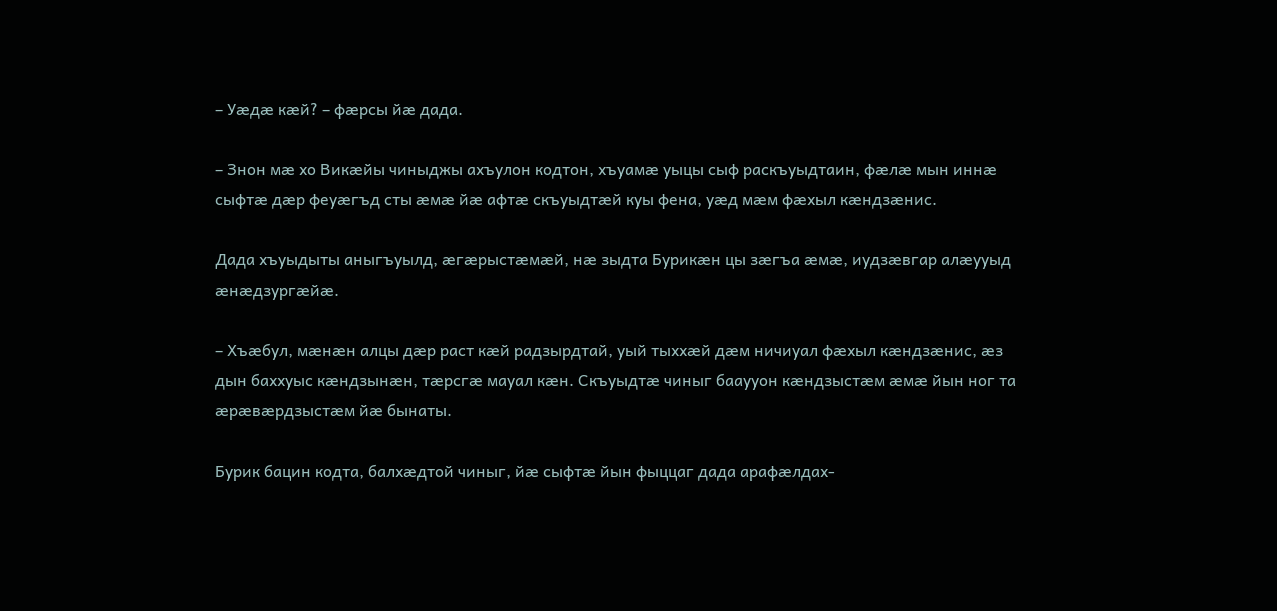– Уæдæ кæй? – фæрсы йæ дада.

– Знон мæ хо Викæйы чиныджы ахъулон кодтон, хъуамæ уыцы сыф раскъуыдтаин, фæлæ мын иннæ сыфтæ дæр феуæгъд сты æмæ йæ афтæ скъуыдтæй куы фена, уæд мæм фæхыл кæндзæнис.

Дада хъуыдыты аныгъуылд, æгæрыстæмæй, нæ зыдта Бурикæн цы зæгъа æмæ, иудзæвгар алæууыд æнæдзургæйæ.

– Хъæбул, мæнæн алцы дæр раст кæй радзырдтай, уый тыххæй дæм ничиуал фæхыл кæндзæнис, æз дын баххуыс кæндзынæн, тæрсгæ мауал кæн. Скъуыдтæ чиныг бааууон кæндзыстæм æмæ йын ног та æрæвæрдзыстæм йæ бынаты.

Бурик бацин кодта, балхæдтой чиныг, йæ сыфтæ йын фыццаг дада арафæлдах-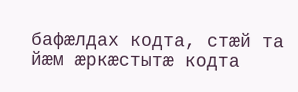бафæлдах кодта, стæй та йæм æркæстытæ кодта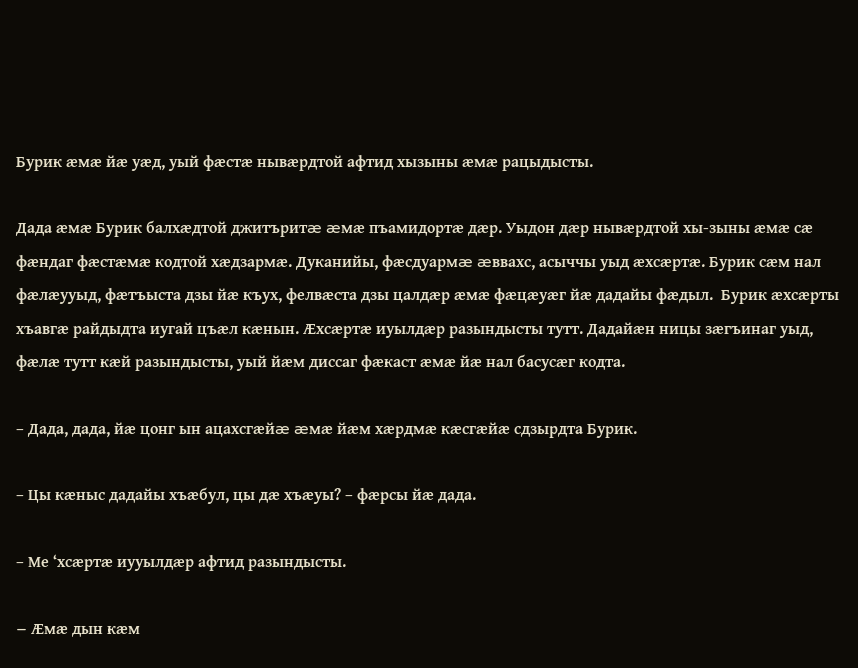Бурик æмæ йæ уæд, уый фæстæ нывæрдтой афтид хызыны æмæ рацыдысты.

Дада æмæ Бурик балхæдтой джитъритæ æмæ пъамидортæ дæр. Уыдон дæр нывæрдтой хы-зыны æмæ сæ фæндаг фæстæмæ кодтой хæдзармæ. Дуканийы, фæсдуармæ æввахс, асыччы уыд æхсæртæ. Бурик сæм нал фæлæууыд, фæтъыста дзы йæ къух, фелвæста дзы цалдæр æмæ фæцæуæг йæ дадайы фæдыл.  Бурик æхсæрты хъавгæ райдыдта иугай цъæл кæнын. Æхсæртæ иуылдæр разындысты тутт. Дадайæн ницы зæгъинаг уыд, фæлæ тутт кæй разындысты, уый йæм диссаг фæкаст æмæ йæ нал басусæг кодта.

– Дада, дада, йæ цонг ын ацахсгæйæ æмæ йæм хæрдмæ кæсгæйæ сдзырдта Бурик.

– Цы кæныс дадайы хъæбул, цы дæ хъæуы? – фæрсы йæ дада.

– Ме ‘хсæртæ иууылдæр афтид разындысты.

– Æмæ дын кæм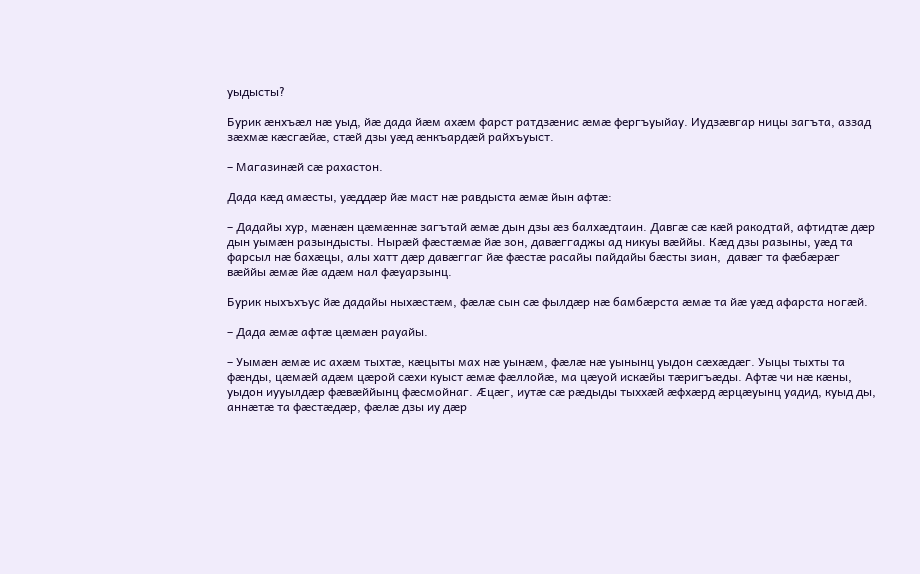уыдысты?

Бурик æнхъæл нæ уыд, йæ дада йæм ахæм фарст ратдзæнис æмæ фергъуыйау. Иудзæвгар ницы загъта, аззад зæхмæ кæсгæйæ, стæй дзы уæд æнкъардæй райхъуыст.

– Магазинæй сæ рахастон.

Дада кæд амæсты, уæддæр йæ маст нæ равдыста æмæ йын афтæ:

– Дадайы хур, мæнæн цæмæннæ загътай æмæ дын дзы æз балхæдтаин. Давгæ сæ кæй ракодтай, афтидтæ дæр дын уымæн разындысты. Нырæй фæстæмæ йæ зон, давæггаджы ад никуы вæййы. Кæд дзы разыны, уæд та фарсыл нæ бахæцы, алы хатт дæр давæггаг йæ фæстæ расайы пайдайы бæсты зиан,  давæг та фæбæрæг вæййы æмæ йæ адæм нал фæуарзынц.

Бурик ныхъхъус йæ дадайы ныхæстæм, фæлæ сын сæ фылдæр нæ бамбæрста æмæ та йæ уæд афарста ногæй.

– Дада æмæ афтæ цæмæн рауайы.

– Уымæн æмæ ис ахæм тыхтæ, кæцыты мах нæ уынæм, фæлæ нæ уынынц уыдон сæхæдæг. Уыцы тыхты та фæнды, цæмæй адæм цæрой сæхи куыст æмæ фæллойæ, ма цæуой искæйы тæригъæды. Афтæ чи нæ кæны, уыдон иууылдæр фæвæййынц фæсмойнаг. Æцæг, иутæ сæ рæдыды тыххæй æфхæрд æрцæуынц уадид, куыд ды, аннæтæ та фæстæдæр, фæлæ дзы иу дæр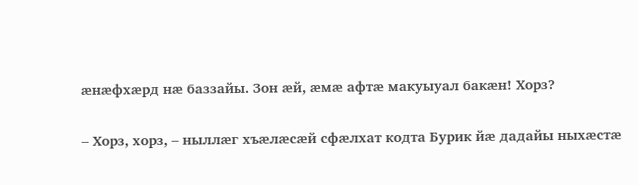æнæфхæрд нæ баззайы. Зон æй, æмæ афтæ макуыуал бакæн! Хорз?

– Хорз, хорз, – ныллæг хъæлæсæй сфæлхат кодта Бурик йæ дадайы ныхæстæ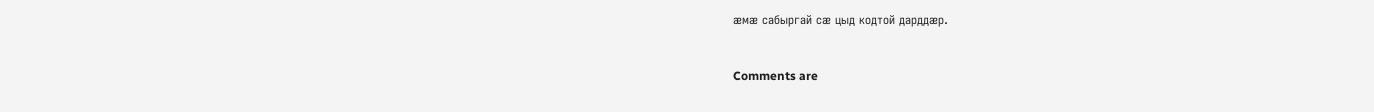æмæ сабыргай сæ цыд кодтой дарддæр.



Comments are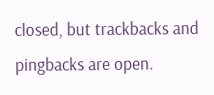closed, but trackbacks and pingbacks are open.